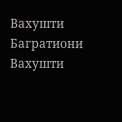Вахушти Багратиони
Вахушти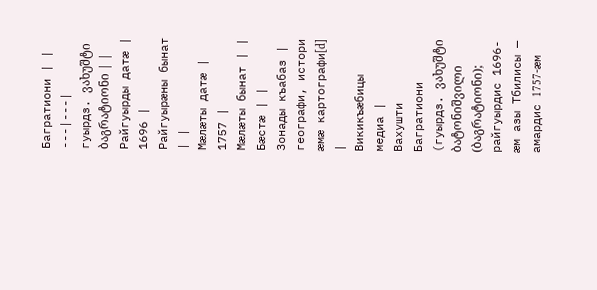Багратиони | |
---|---|
гуырдз. ვახუშტი ბაგრატიონი | |
Райгуырды датæ | 1696 |
Райгуырæны бынат | |
Мæлæты датæ | 1757 |
Мæлæты бынат | |
Бæстæ | |
Зонады къабаз | географи, истори æмæ картографи[d] |
Викикъæбицы медиа |
Вахушти Багратиони (гуырдз. ვახუშტი ბატონიშვილი (ბაგრატიონი); райгуырдис 1696-æм азы Тбилисы — амардис 1757-æм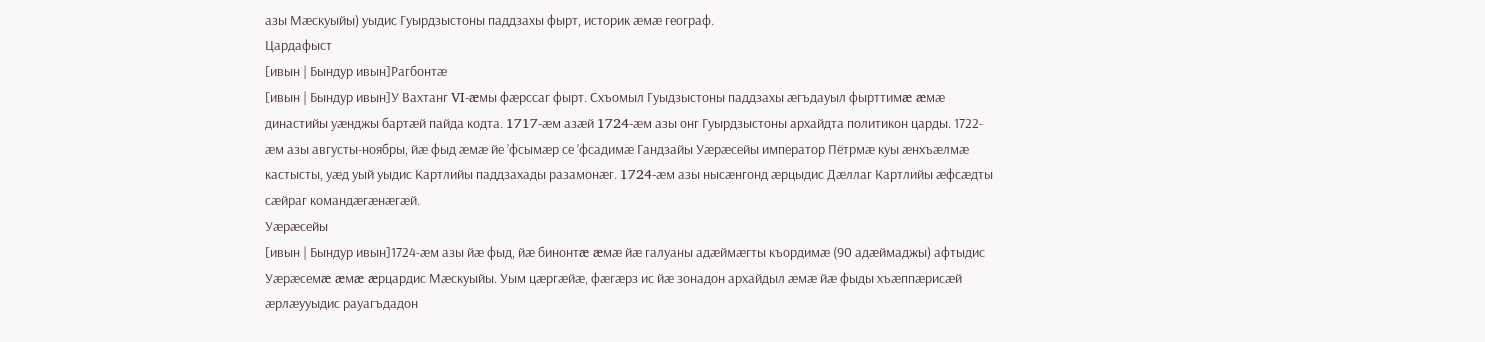азы Мæскуыйы) уыдис Гуырдзыстоны паддзахы фырт, историк æмæ географ.
Цардафыст
[ивын | Бындур ивын]Рагбонтæ
[ивын | Бындур ивын]У Вахтанг VI-æмы фæрссаг фырт. Схъомыл Гуыдзыстоны паддзахы æгъдауыл фырттимæ æмæ династийы уæнджы бартæй пайда кодта. 1717-æм азæй 1724-æм азы онг Гуырдзыстоны архайдта политикон царды. 1722-æм азы августы-ноябры, йæ фыд æмæ йе ’фсымæр се ’фсадимæ Гандзайы Уæрæсейы император Пётрмæ куы æнхъæлмæ кастысты, уæд уый уыдис Картлийы паддзахады разамонæг. 1724-æм азы нысæнгонд æрцыдис Дæллаг Картлийы æфсæдты сæйраг командæгæнæгæй.
Уæрæсейы
[ивын | Бындур ивын]1724-æм азы йæ фыд, йæ бинонтæ æмæ йæ галуаны адæймæгты къордимæ (90 адæймаджы) афтыдис Уæрæсемæ æмæ æрцардис Мæскуыйы. Уым цæргæйæ, фæгæрз ис йæ зонадон архайдыл æмæ йæ фыды хъæппæрисæй æрлæууыдис рауагъдадон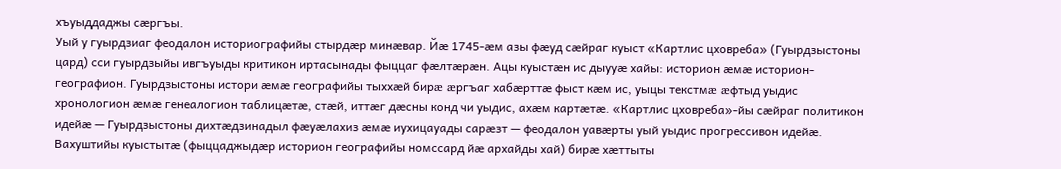хъуыддаджы сæргъы.
Уый у гуырдзиаг феодалон историографийы стырдæр минæвар. Йæ 1745-æм азы фæуд сæйраг куыст «Картлис цховреба» (Гуырдзыстоны цард) сси гуырдзыйы ивгъуыды критикон иртасынады фыццаг фæлтæрæн. Ацы куыстæн ис дыууæ хайы: историон æмæ историон-географион. Гуырдзыстоны истори æмæ географийы тыххæй бирæ æргъаг хабæрттæ фыст кæм ис, уыцы текстмæ æфтыд уыдис хронологион æмæ генеалогион таблицæтæ, стæй, иттæг дæсны конд чи уыдис, ахæм картæтæ. «Картлис цховреба»-йы сæйраг политикон идейæ — Гуырдзыстоны дихтæдзинадыл фæуæлахиз æмæ иухицауады сарæзт — феодалон уавæрты уый уыдис прогрессивон идейæ.
Вахуштийы куыстытæ (фыццаджыдæр историон географийы номссард йæ архайды хай) бирæ хæттыты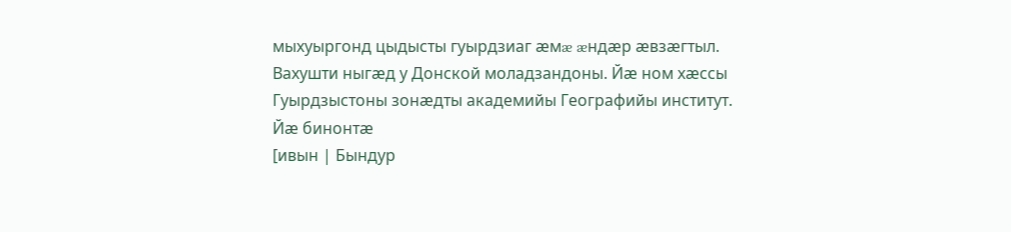мыхуыргонд цыдысты гуырдзиаг æмæ æндæр æвзæгтыл.
Вахушти ныгæд у Донской моладзандоны. Йæ ном хæссы Гуырдзыстоны зонæдты академийы Географийы институт.
Йæ бинонтæ
[ивын | Бындур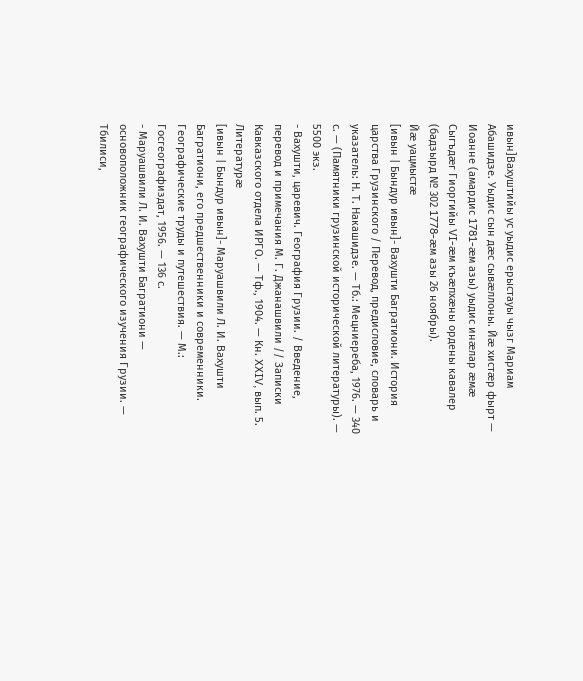ивын]Вахуштийы ус уыдис ерыстауы чызг Мариам Абашидзе. Уыдис сын дæс сывæллоны. Йæ хистæр фырт — Иоанне (амардис 1781-æм азы) уыдис инæлар æмæ Сыгъдæг Гиоргийы VI-æм къæпхæны ордены кавалер (бадзырд № 302 1778-æм азы 26 ноябры).
Йæ уацмыстæ
[ивын | Бындур ивын]- Вахушти Багратиони. История царства Грузинского / Перевод, предисловие, словарь и указатель: Н. Т. Накашидзе. — Тб.: Мецниереба, 1976. — 340 с. — (Памятники грузинской исторической литературы). — 5500 экз.
- Вахушти, царевич. География Грузии. / Введение, перевод и примечания М. Г. Джанашвили // Записки Кавказского отдела ИРГО. — Тф., 1904. — Кн. XXIV, вып. 5.
Литературæ
[ивын | Бындур ивын]- Маруашвили Л. И. Вахушти Багратиони, его предшественники и современники. Географические труды и путешествия. — М.: Госгеографиздат, 1956. — 136 с.
- Маруашвили Л. И. Вахушти Багратиони — основоположник географического изучения Грузии. — Тбилиси,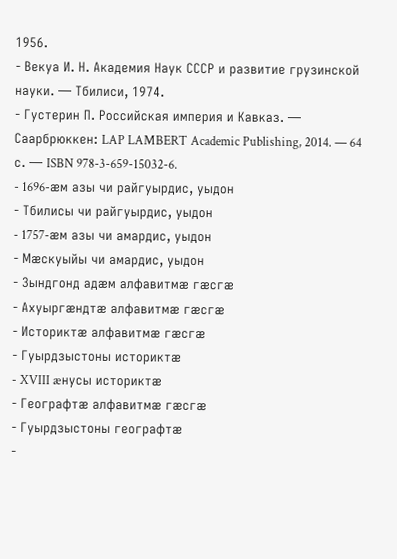1956.
- Векуа И. Н. Академия Наук СССР и развитие грузинской науки. — Тбилиси, 1974.
- Густерин П. Российская империя и Кавказ. — Саарбрюккен: LAP LAMBERT Academic Publishing, 2014. — 64 с. — ISBN 978-3-659-15032-6.
- 1696-æм азы чи райгуырдис, уыдон
- Тбилисы чи райгуырдис, уыдон
- 1757-æм азы чи амардис, уыдон
- Мæскуыйы чи амардис, уыдон
- Зындгонд адæм алфавитмæ гæсгæ
- Ахуыргæндтæ алфавитмæ гæсгæ
- Историктæ алфавитмæ гæсгæ
- Гуырдзыстоны историктæ
- XVIII æнусы историктæ
- Географтæ алфавитмæ гæсгæ
- Гуырдзыстоны географтæ
-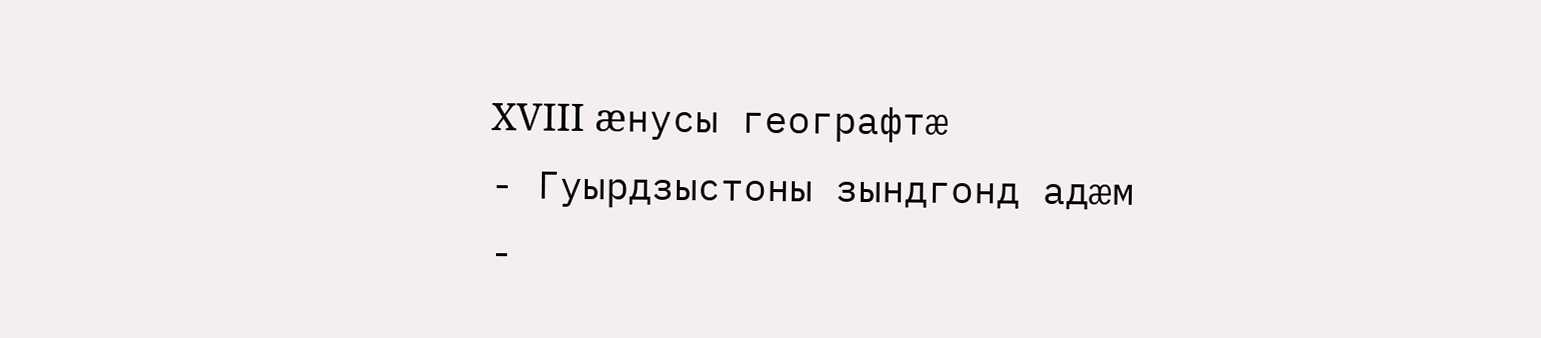XVIII æнусы географтæ
- Гуырдзыстоны зындгонд адæм
-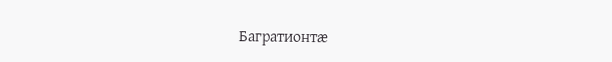Багратионтæ